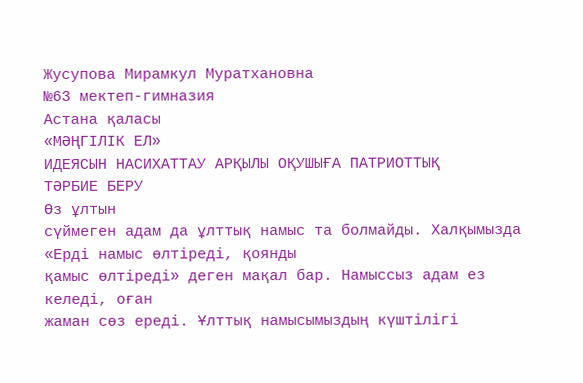Жусупова Мирамкул Муратхановна
№63 мектеп-гимназия
Астана қаласы
«МӘҢГІЛІК ЕЛ»
ИДЕЯСЫН НАСИХАТТАУ АРҚЫЛЫ ОҚУШЫҒА ПАТРИОТТЫҚ
ТӘРБИЕ БЕРУ
Өз ұлтын
сүймеген адам да ұлттық намыс та болмайды. Халқымызда «Ерді намыс өлтіреді, қоянды
қамыс өлтіреді» деген мақал бар. Намыссыз адам ез келеді, оған
жаман сөз ереді. Ұлттық намысымыздың күштілігі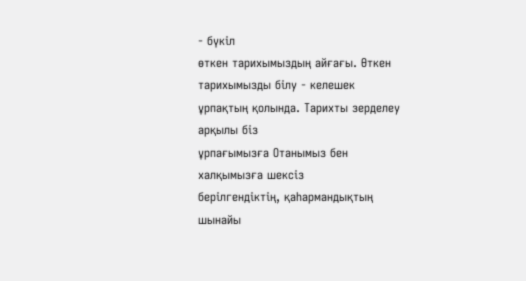- бүкіл
өткен тарихымыздың айғағы. Өткен тарихымызды білу - келешек
ұрпақтың қолында. Тарихты зерделеу арқылы біз
ұрпағымызға Отанымыз бен халқымызға шексіз
берілгендіктің, қаһармандықтың шынайы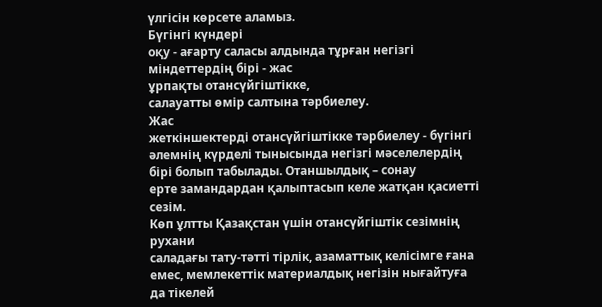үлгісін көрсете аламыз.
Бүгінгі күндері
оқу - ағарту саласы алдында тұрған негізгі міндеттердің бірі - жас
ұрпақты отансүйгіштікке,
салауатты өмір салтына тәрбиелеу.
Жас
жеткіншектерді отансүйгіштікке тәрбиелеу - бүгінгі
әлемнің күрделі тынысында негізгі мәселелердің бірі болып табылады. Отаншылдық – сонау
ерте замандардан қалыптасып келе жатқан қасиетті сезім.
Көп ұлтты Қазақстан үшін отансүйгіштік сезімнің рухани
саладағы тату-тәтті тірлік, азаматтық келісімге ғана
емес, мемлекеттік материалдық негізін нығайтуға да тікелей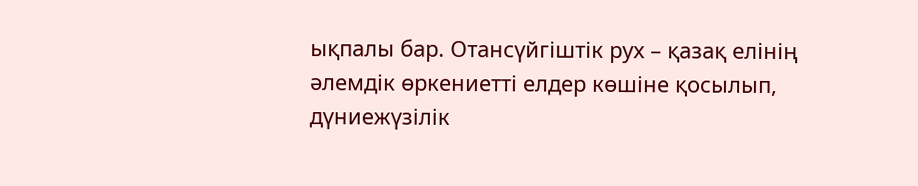ықпалы бар. Отансүйгіштік рух – қазақ елінің
әлемдік өркениетті елдер көшіне қосылып,
дүниежүзілік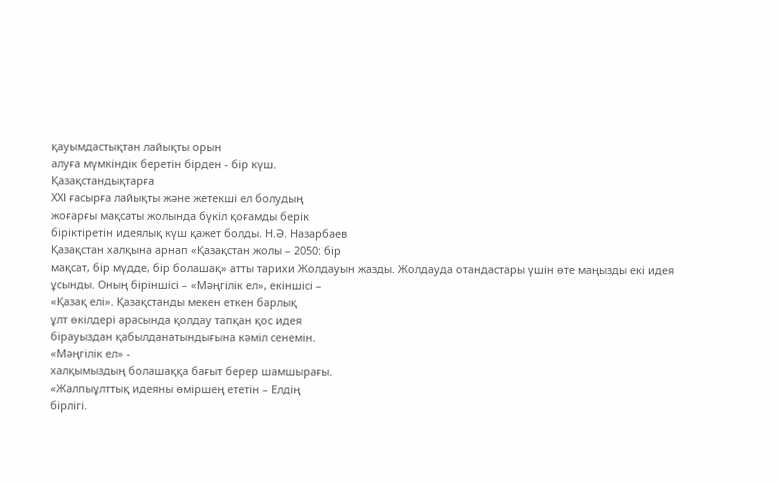қауымдастықтан лайықты орын
алуға мүмкіндік беретін бірден - бір күш.
Қазақстандықтарға
ХХІ ғасырға лайықты және жетекші ел болудың
жоғарғы мақсаты жолында бүкіл қоғамды берік
біріктіретін идеялық күш қажет болды. Н.Ә. Назарбаев
Қазақстан халқына арнап «Қазақстан жолы – 2050: бір
мақсат, бір мүдде, бір болашақ» атты тарихи Жолдауын жазды. Жолдауда отандастары үшін өте маңызды екі идея
ұсынды. Оның біріншісі – «Мәңгілік ел», екіншісі –
«Қазақ елі». Қазақстанды мекен еткен барлық
ұлт өкілдері арасында қолдау тапқан қос идея
бірауыздан қабылданатындығына кәміл сенемін.
«Мәңгілік ел» -
халқымыздың болашаққа бағыт берер шамшырағы.
«Жалпыұлттық идеяны өміршең ететін – Елдің
бірлігі.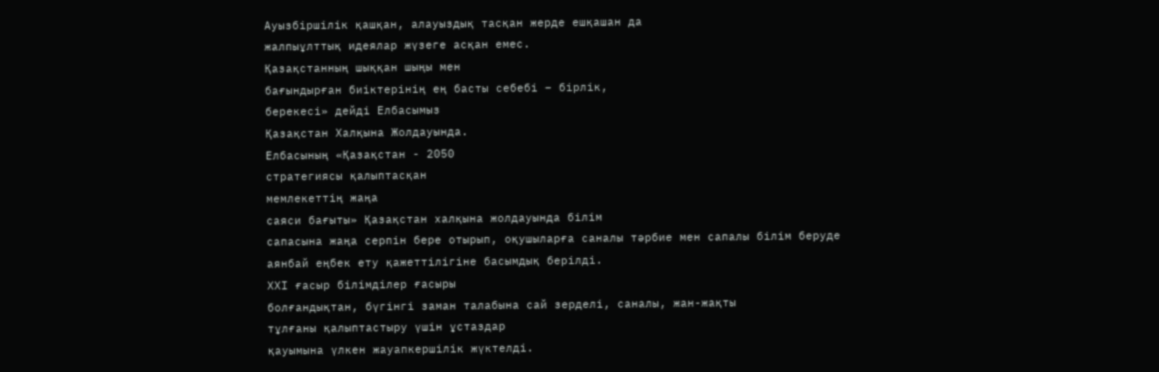Ауызбіршілік қашқан, алауыздық тасқан жерде ешқашан да
жалпыұлттық идеялар жүзеге асқан емес.
Қазақстанның шыққан шыңы мен
бағындырған биіктерінің ең басты себебі – бірлік,
берекесі» дейді Елбасымыз
Қазақстан Халқына Жолдауында.
Елбасының «Қазақстан - 2050
стратегиясы қалыптасқан
мемлекеттің жаңа
саяси бағыты» Қазақстан халқына жолдауында білім
сапасына жаңа серпін бере отырып, оқушыларға саналы тәрбие мен сапалы білім беруде
аянбай еңбек ету қажеттілігіне басымдық берілді.
ХХІ ғасыр білімділер ғасыры
болғандықтан, бүгінгі заман талабына сай зерделі, саналы, жан-жақты
тұлғаны қалыптастыру үшін ұстаздар
қауымына үлкен жауапкершілік жүктелді.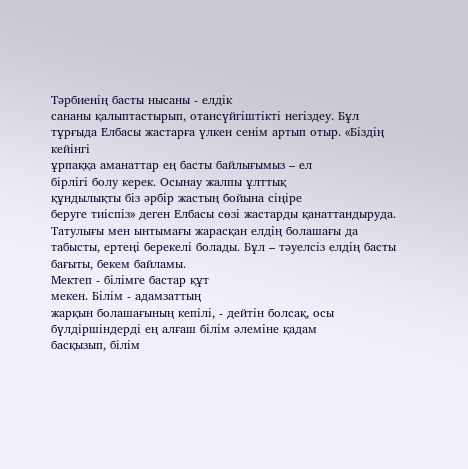Тәрбиенің басты нысаны - елдік
сананы қалыптастырып, отансүйгіштікті негіздеу. Бұл
тұрғыда Елбасы жастарға үлкен сенім артып отыр. «Біздің кейінгі
ұрпаққа аманаттар ең басты байлығымыз – ел
бірлігі болу керек. Осынау жалпы ұлттық
құндылықты біз әрбір жастың бойына сіңіре
беруге тиіспіз» деген Елбасы сөзі жастарды қанаттандыруда.
Татулығы мен ынтымағы жарасқан елдің болашағы да
табысты, ертеңі берекелі болады. Бұл – тәуелсіз елдің басты
бағыты, бекем байламы.
Мектеп - білімге бастар құт
мекен. Білім - адамзаттың
жарқын болашағының кепілі, - дейтін болсақ, осы
бүлдіршіндерді ең алғаш білім әлеміне қадам
басқызып, білім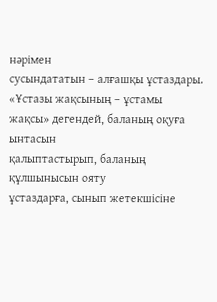нәрімен
сусындататын – алғашқы ұстаздары. «Ұстазы жақсының – ұстамы
жақсы» дегендей, баланың оқуға ынтасын
қалыптастырып, баланың құлшынысын ояту
ұстаздарға, сынып жетекшісіне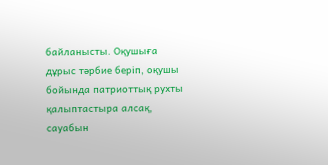байланысты. Оқушыға
дұрыс тәрбие беріп, оқушы бойында патриоттық рухты
қалыптастыра алсақ, сауабын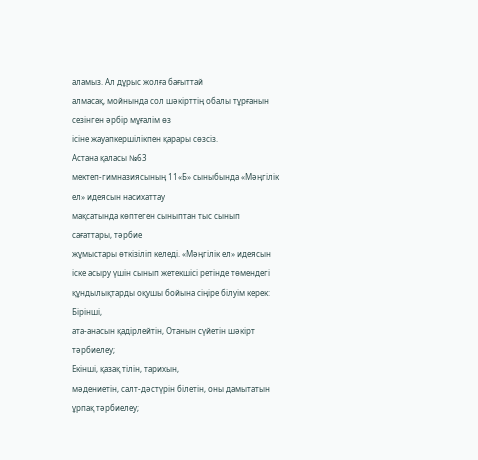аламыз. Ал дұрыс жолға бағыттай
алмасақ, мойнында сол шәкірттің обалы тұрғанын сезінген әрбір мұғалім өз
ісіне жауапкершілікпен қарары сөзсіз.
Астана қаласы №63
мектеп-гимназиясының 11«Б» сыныбында «Мәңгілік ел» идеясын насихаттау
мақсатында көптеген сыныптан тыс сынып сағаттары, тәрбие
жұмыстары өткізіліп келеді. «Мәңгілік ел» идеясын іске асыру үшін сынып жетекшісі ретінде төмендегі
құндылықтарды оқушы бойына сіңіре білуім керек:
Бірінші,
ата-анасын қадірлейтін, Отанын сүйетін шәкірт
тәрбиелеу;
Екінші, қазақ тілін, тарихын,
мәдениетін, салт-дәстүрін білетін, оны дамытатын
ұрпақ тәрбиелеу;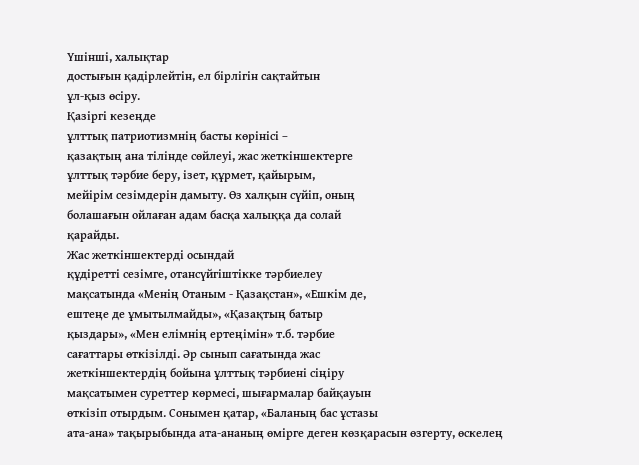Үшінші, халықтар
достығын қадірлейтін, ел бірлігін сақтайтын
ұл-қыз өсіру.
Қазіргі кезеңде
ұлттық патриотизмнің басты көрінісі –
қазақтың ана тілінде сөйлеуі, жас жеткіншектерге
ұлттық тәрбие беру, ізет, құрмет, қайырым,
мейірім сезімдерін дамыту. Өз халқын сүйіп, оның
болашағын ойлаған адам басқа халыққа да солай
қарайды.
Жас жеткіншектерді осындай
құдіретті сезімге, отансүйгіштікке тәрбиелеу
мақсатында «Менің Отаным - Қазақстан», «Ешкім де,
ештеңе де ұмытылмайды», «Қазақтың батыр
қыздары», «Мен елімнің ертеңімін» т.б. тәрбие
сағаттары өткізілді. Әр сынып сағатында жас
жеткіншектердің бойына ұлттық тәрбиені сіңіру
мақсатымен суреттер көрмесі, шығармалар байқауын
өткізіп отырдым. Сонымен қатар, «Баланың бас ұстазы
ата-ана» тақырыбында ата-ананың өмірге деген көзқарасын өзгерту, өскелең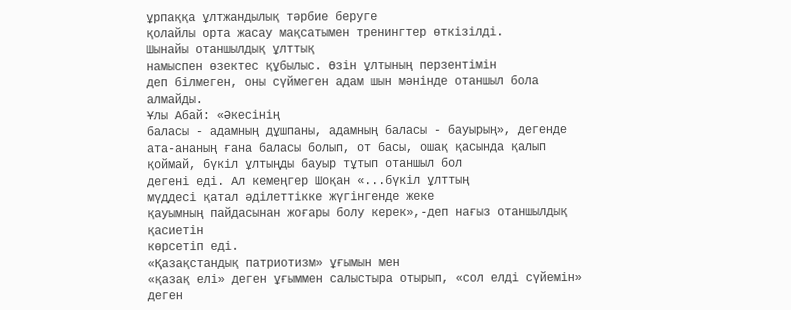ұрпаққа ұлтжандылық тәрбие беруге
қолайлы орта жасау мақсатымен тренингтер өткізілді.
Шынайы отаншылдық ұлттық
намыспен өзектес құбылыс. Өзін ұлтының перзентімін
деп білмеген, оны сүймеген адам шын мәнінде отаншыл бола алмайды.
Ұлы Абай: «Әкесінің
баласы - адамның дұшпаны, адамның баласы - бауырың», дегенде
ата-ананың ғана баласы болып, от басы, ошақ қасында қалып
қоймай, бүкіл ұлтыңды бауыр тұтып отаншыл бол
дегені еді. Ал кемеңгер Шоқан «...бүкіл ұлттың
мүддесі қатал әділеттікке жүгінгенде жеке
қауымның пайдасынан жоғары болу керек»,-деп нағыз отаншылдық қасиетін
көрсетіп еді.
«Қазақстандық патриотизм» ұғымын мен
«қазақ елі» деген ұғыммен салыстыра отырып, «сол елді сүйемін» деген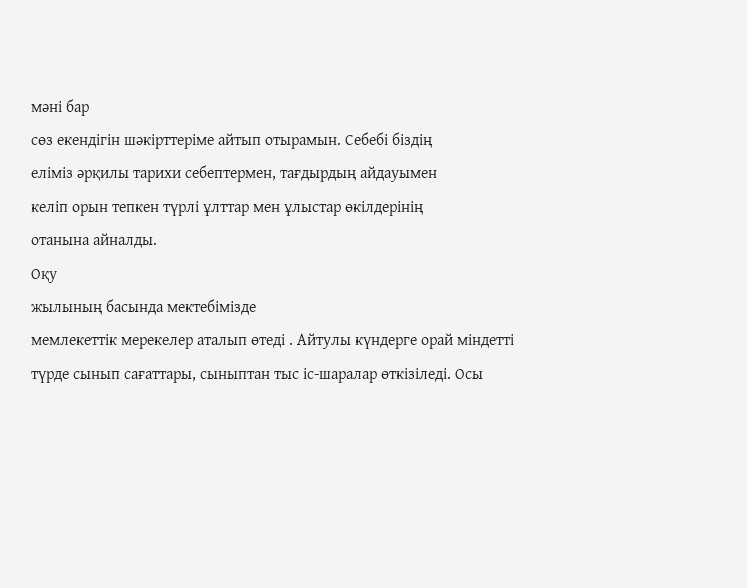мәні бар
сөз екендігін шәкірттеріме айтып отырамын. Себебі біздің
еліміз әрқилы тарихи себептермен, тағдырдың айдауымен
келіп орын тепкен түрлі ұлттар мен ұлыстар өкілдерінің
отанына айналды.
Оқу
жылының басында мектебімізде
мемлекеттік мерекелер аталып өтеді . Айтулы күндерге орай міндетті
түрде сынып сағаттары, сыныптан тыс іс-шаралар өткізіледі. Осы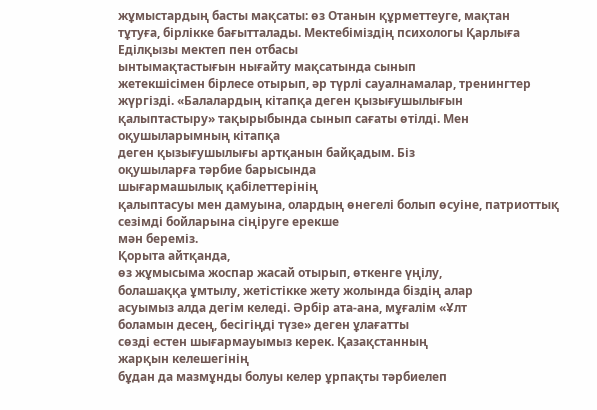жұмыстардың басты мақсаты: өз Отанын құрметтеуге, мақтан
тұтуға, бірлікке бағытталады. Мектебіміздің психологы Қарлыға
Еділқызы мектеп пен отбасы
ынтымақтастығын нығайту мақсатында сынып
жетекшісімен бірлесе отырып, әр түрлі сауалнамалар, тренингтер
жүргізді. «Балалардың кітапқа деген қызығушылығын
қалыптастыру» тақырыбында сынып сағаты өтілді. Мен
оқушыларымның кітапқа
деген қызығушылығы артқанын байқадым. Біз
оқушыларға тәрбие барысында
шығармашылық қабілеттерінің
қалыптасуы мен дамуына, олардың өнегелі болып өсуіне, патриоттық
сезімді бойларына сіңіруге ерекше
мән береміз.
Қорыта айтқанда,
өз жұмысыма жоспар жасай отырып, өткенге үңілу,
болашаққа ұмтылу, жетістікке жету жолында біздің алар
асуымыз алда дегім келеді. Әрбір ата-ана, мұғалім «Ұлт
боламын десең, бесігіңді түзе» деген ұлағатты
сөзді естен шығармауымыз керек. Қазақстанның
жарқын келешегінің
бұдан да мазмұнды болуы келер ұрпақты тәрбиелеп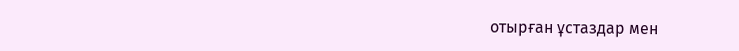отырған ұстаздар мен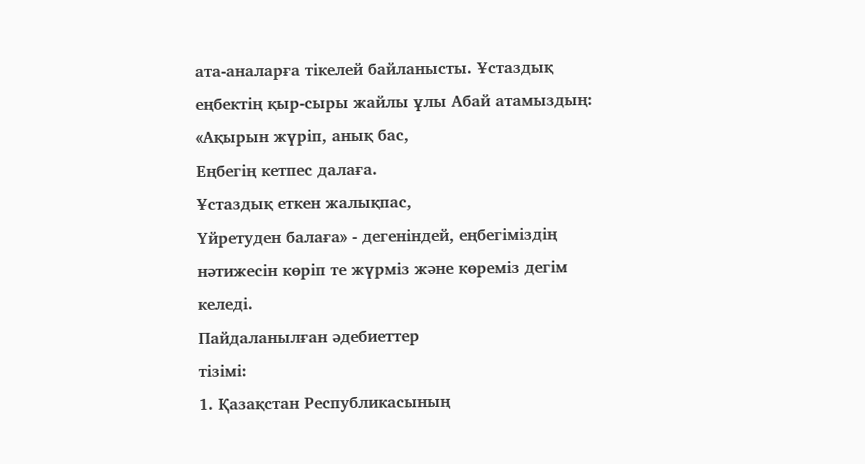ата-аналарға тікелей байланысты. Ұстаздық
еңбектің қыр-сыры жайлы ұлы Абай атамыздың:
«Ақырын жүріп, анық бас,
Еңбегің кетпес далаға.
Ұстаздық еткен жалықпас,
Үйретуден балаға» - дегеніндей, еңбегіміздің
нәтижесін көріп те жүрміз және көреміз дегім
келеді.
Пайдаланылған әдебиеттер
тізімі:
1. Қазақстан Республикасының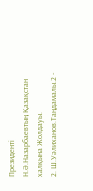Президенті
Н.Ә.Назарбаевтың Қазақстан халқына Жолдауы.
2. Ш.Уәлиханов.Таңдамалы.2 -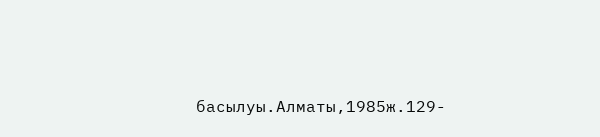басылуы.Алматы,1985ж.129-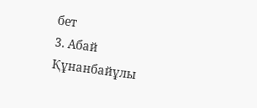бет
3. Абай Құнанбайұлы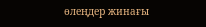өлеңдер жинағы